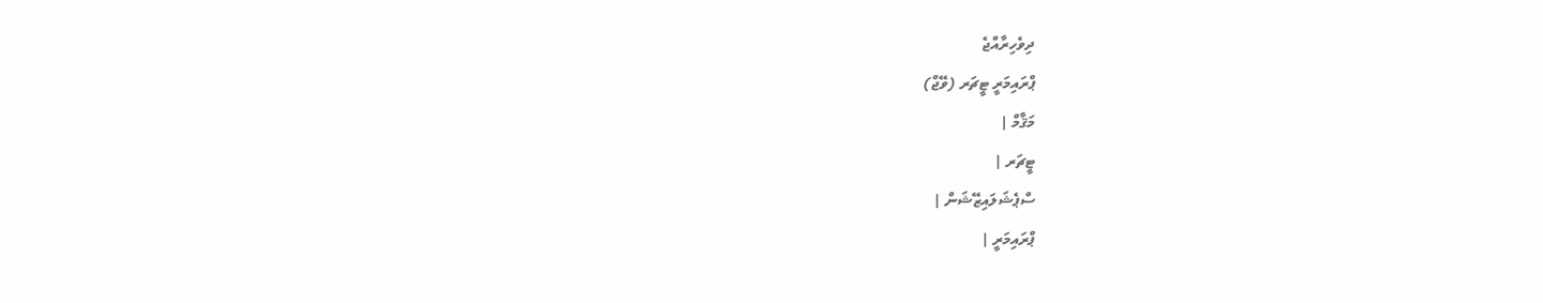ދިވެހިރާއްޖެ
ޕްރައިމަރީ ޓީޗަރ (ވޭޖް)
މަޤާމް |
ޓީޗަރ |
ސްޕެޝަލައިޒޭޝަން |
ޕްރައިމަރީ |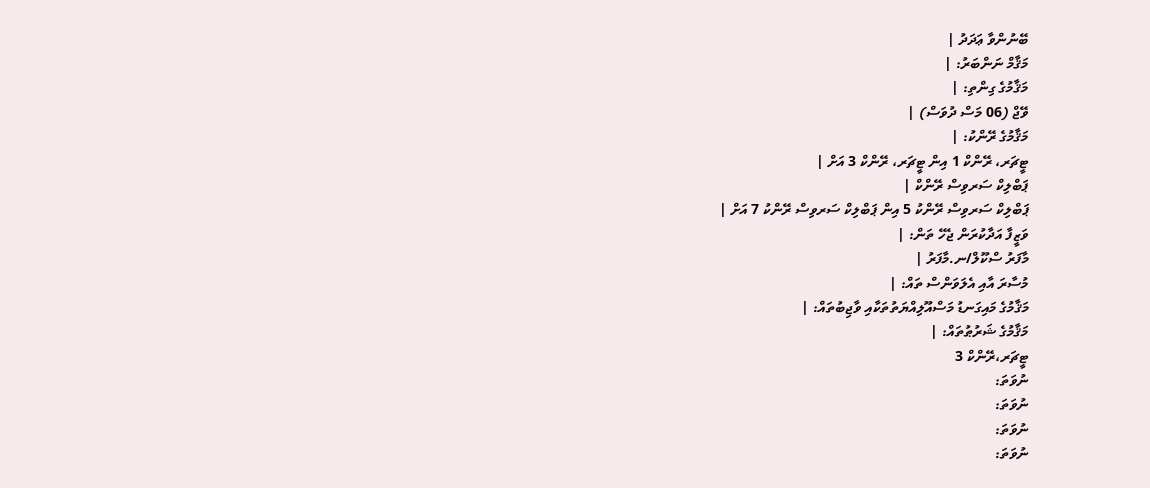ބޭނުންވާ ޢަދަދު |
މަޤާމް ނަންބަރު: |
މަޤާމުގެ ގިންތި: |
ވޭޖް (06 މަސް ދުވަސް) |
މަޤާމުގެ ރޭންކު: |
ޓީޗަރ، ރޭންކް 1 އިން ޓީޗަރ، ރޭންކް 3 އަށް |
ޕަބްލިކް ސަރވިސް ރޭންކް |
ޕަބްލިކް ސަރވިސް ރޭންކު 5 އިން ޕަބްލިކް ސަރވިސް ރޭންކު 7 އަށް |
ވަޒީފާ އަދާކުރަން ޖެހޭ ތަން: |
މާފަރު ސްކޫލް/ނ.މާފަރު |
މުސާރަ އާއި އެލަވަންސް ތައް: |
މަޤާމުގެ މައިގަނޑު މަސްއޫލިއްޔަތުތަކާއި ވާޖިބުތައް: |
މަޤާމުގެ ޝަރުޠުތައް: |
ޓީޗަރ،ރޭންކް 3
ނުވަތަ:
ނުވަތަ:
ނުވަތަ:
ނުވަތަ: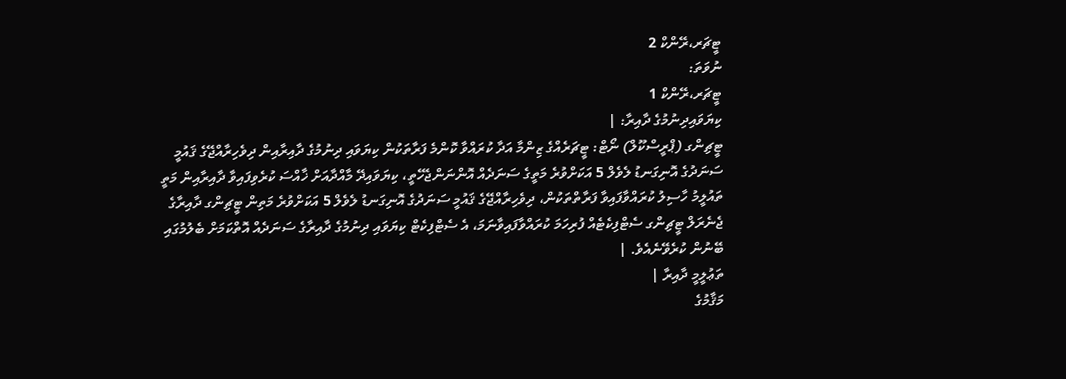ޓީޗަރ،ރޭންކް 2
ނުވަތަ:
ޓީޗަރ،ރޭންކް 1
ކިޔަވައިދިނުމުގެ ދާއިރާ: |
ޓީޗިންގ (ޕްރީސްކޫލް) ނޯޓް: ޓީޗަރެއްގެ ޒިންމާ އަދާ ކުރައްވާ ކޮންމެ ފަރާތަކުން ކިޔަވައި ދިނުމުގެ ދާއިރާއިން ދިވެހިރާއްޖޭގެ ޤައުމީ ސަނަދުގެ އޮނިގަނޑު ލެވެލް 5 އަކަށްވުރެ މަތީގެ ސަނަދެއް އޮންނަންޖެހޭތީ، ކިޔަވައިދޭ މާއްދާއަށް ޚާއްސަ ކުރެވިފައިވާ ދާއިރާއިން މަތީ ތައުލީމު ހާސިލު ކުރައްވާފައިވާ ފަރާތްތަކުން، ދިވެހިރާއްޖޭގެ ޤައުމީ ސަނަދުގެ އޮނިގަނޑު ލެވެލް 5 އަކަށްވުރެ މަތިން ޓީޗިންގ ދާއިރާގެ ޖެނެރަލް ޓީޗިންގ ސެޓްފިކެޓެއް ފުރިހަމަ ކުރައްވާފައިވާނަމަ، އެ ސެޓްފިކެޓް ކިޔަވައި ދިނުމުގެ ދާއިރާގެ ސަނަދެއް އޮތްކަމަށް ބެލުމުގައި ބޭނުން ކުރެވޭނެއެވެ. |
ތަޢުލީމީ ދާއިރާ |
މަޤާމުގެ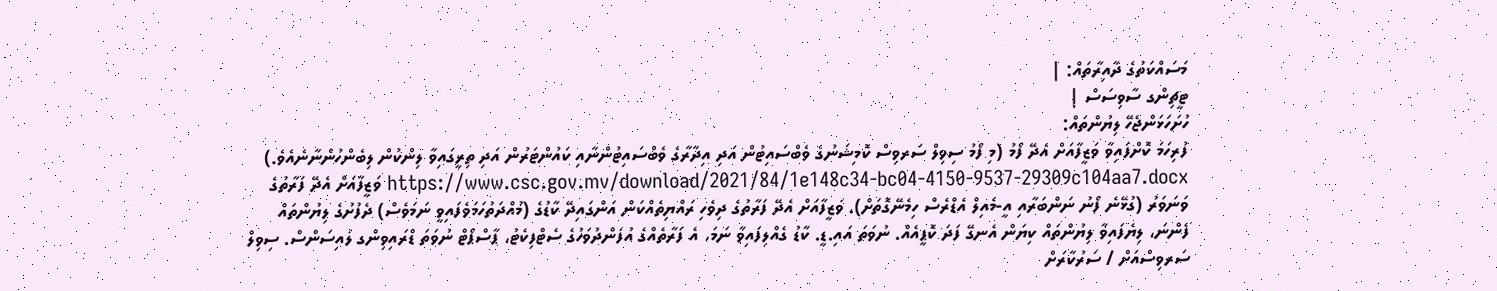މަސައްކަތުގެ ދާއިރާތައް: |
ޓީޗިންގ ސާވިސަސް |
ހުށަހަޅަންޖެހޭ ލިޔުންތައް:
ފުރިހަމަ ކޮށްފައިވާ ވަޒީފާއަށް އެދޭ ފޯމު (މި ފޯމު ސިވިލް ސަރވިސް ކޮމިޝަނުގެ ވެބްސައިޓުން އަދި އިދާރާގެ ވެބްސައިޓުންނާއި ކައުންޓަރުން އަދި ތިރީގައިވާ ލިންކުން ލިބެންހުންނާނެއެވެ.) https://www.csc.gov.mv/download/2021/84/1e148c34-bc04-4150-9537-29309c104aa7.docx ވަޒީފާއަށް އެދޭ ފަރާތުގެ ވަނަވަރު (ގުޅޭނެ ފޯނު ނަންބަރާއި އީ-މެއިލް އެޑްރެސް ހިމެނޭގޮތަށް). ވަޒީފާއަށް އެދޭ ފަރާތުގެ ދިވެހި ރައްޔިތެއްކަން އަންގައިދޭ ކާޑުގެ (މުއްދަތުހަމަވެފައިވީ ނަމަވެސް) ދެފުށުގެ ލިޔުންތައް ފެންނަ، ލިޔެފައިވާ ލިޔުންތައް ކިޔަން އެނގޭ ފަދަ ކޮޕީއެއް. ނުވަތަ އައި.ޑީ. ކާޑު ގެއްލިފައިވާ ނަމަ، އެ ފަރާތެއްގެ އުފަންދުވަހުގެ ސެޓްފިކެޓު، ޕާސްޕޯޓް ނުވަތަ ޑްރައިވިންގ ލައިސަންސް. ސިވިލް ސަރވިސްއަށް / ސަރުކާރަށް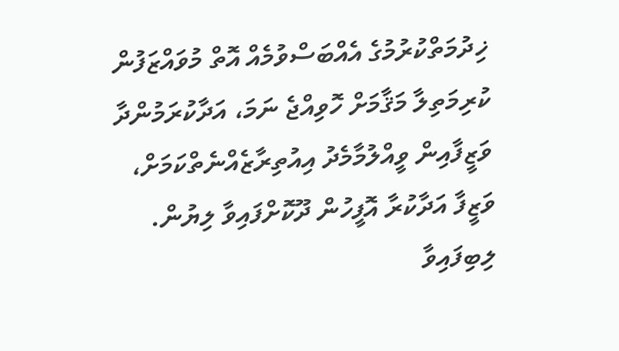ޚިދުމަތްކުރުމުގެ އެއްބަސްވުމެއް އޮތް މުވައްޒަފުން ކުރިމަތިލާ މަޤާމަށް ހޮވިއްޖެ ނަމަ، އަދާކުރަމުންދާ ވަޒީފާއިން ވީއްލުމާމެދު އިއުތިރާޒެއްނެތްކަމަށް، ވަޒީފާ އަދާކުރާ އޮފީހުން ދޫކޮށްފައިވާ ލިޔުން. ލިބިފައިވާ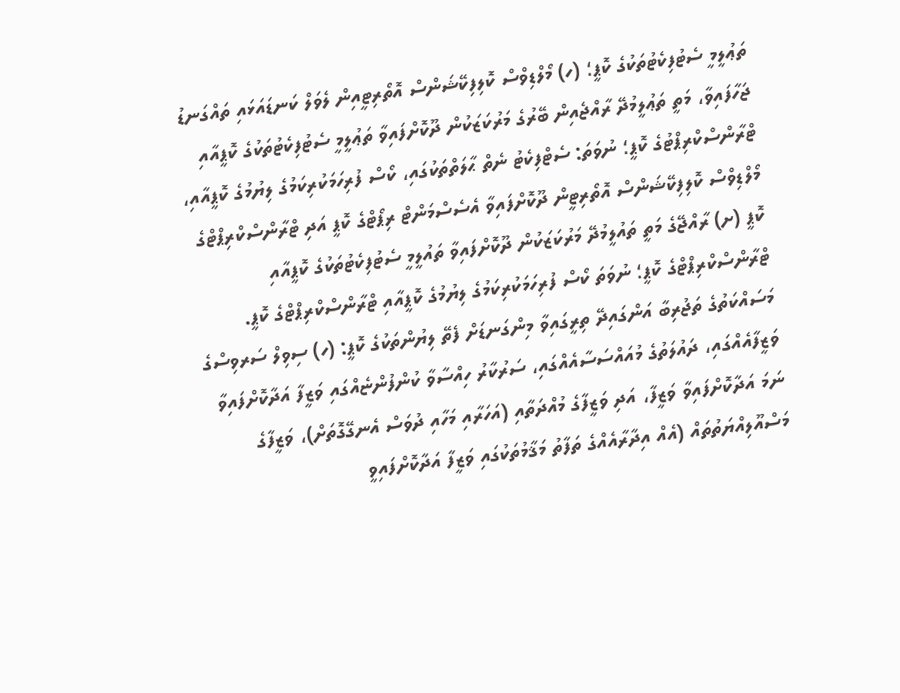ތަޢުލީމީ ސެޓުފިކެޓުތަކުގެ ކޮޕީ؛ (ހ) މޯލްޑިވްސް ކޮލިފިކޭޝަންސް އޮތޯރިޓީއިން ލެވަލް ކަނޑައަޅައި ތައްގަނޑު ޖަހާފައިވާ، މަތީ ތަޢުލީމުދޭ ރާއްޖެއިން ބޭރުގެ މަރުކަޒަކުން ދޫކޮށްފައިވާ ތަޢުލީމީ ސެޓުފިކެޓުތަކުގެ ކޮޕީއާއި ޓްރާންސްކްރިޕްޓުގެ ކޮޕީ؛ ނުވަތަ: ސެޓްފިކެޓު ނެތް ޙާލަތްތަކުގައި، ކޯސް ފުރިހަމަކުރިކަމުގެ ލިޔުމުގެ ކޮޕީއާއި، މޯލްޑިވްސް ކޮލިފިކޭޝަންސް އޮތޯރިޓީން ދޫކޮށްފައިވާ އެސެސްމަންޓް ރިޕޯޓްގެ ކޮޕީ އަދި ޓްރާންސްކްރިޕްޓްގެ ކޮޕީ (ށ) ރާއްޖޭގެ މަތީ ތައުލީމުދޭ މަރުކަޒަކުން ދޫކޮށްފައިވާ ތައުލީމީ ސެޓުފިކެޓުތަކުގެ ކޮޕީއާއި ޓްރާންސްކްރިޕްޓްގެ ކޮޕީ؛ ނުވަތަ ކޯސް ފުރިހަމަކުރިކަމުގެ ލިޔުމުގެ ކޮޕީއާއި ޓްރާންސްކްރިޕްޓްގެ ކޮޕީ. މަސައްކަތުގެ ތަޖުރިބާ އަންގައިދޭ ތިރީގައިވާ މިންގަނޑަށް ފެތޭ ލިޔުންތަކުގެ ކޮޕީ: (ހ) ސިވިލް ސަރވިސްގެ ވަޒީފާއެއްގައި، ދައުލަތުގެ މުއައްސަސާއެއްގައި، ސަރުކާރު ހިއްސާވާ ކުންފުންޏެއްގައި ވަޒީފާ އަދާކޮށްފައިވާ ނަމަ އަދާކޮށްފައިވާ ވަޒީފާ، އަދި ވަޒީފާގެ މުއްދަތާއި (އަހަރާއި މަހާއި ދުވަސް އެނގޭގޮތަށް)، ވަޒީފާގެ މަސްއޫލިއްޔަތުތައް (އެއް އިދާރާއެއްގެ ތަފާތު މަޤާމުތަކުގައި ވަޒީފާ އަދާކޮށްފައިވީ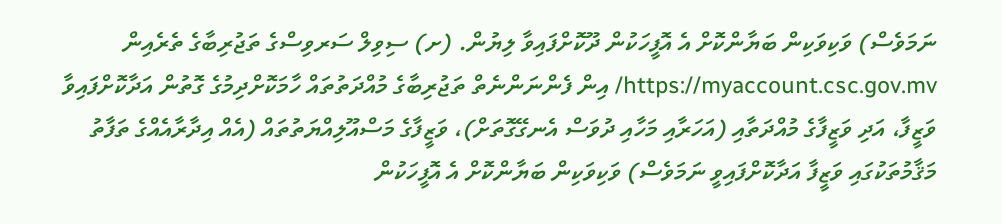ނަމަވެސް) ވަކިވަކިން ބަޔާންކޮށް އެ އޮފީހަކުން ދޫކޮށްފައިވާ ލިޔުން. (ށ) ސިވިލް ސަރވިސްގެ ތަޖުރިބާގެ ތެރެއިން https://myaccount.csc.gov.mv/ އިން ފެންނަންނެތް ތަޖުރިބާގެ މުއްދަތުތައް ހާމަކޮށްދިމުގެ ގޮތުން އަދާކޮށްފައިވާ ވަޒީފާ، އަދި ވަޒީފާގެ މުއްދަތާއި (އަހަރާއި މަހާއި ދުވަސް އެނގޭގޮތަށް)، ވަޒީފާގެ މަސްއޫލިއްޔަތުތައް (އެއް އިދާރާއެއްގެ ތަފާތު މަޤާމުތަކުގައި ވަޒީފާ އަދާކޮށްފައިވީ ނަމަވެސް) ވަކިވަކިން ބަޔާންކޮށް އެ އޮފީހަކުން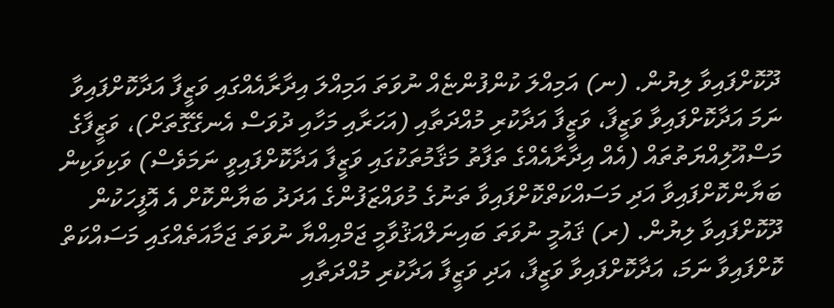ދޫކޮށްފައިވާ ލިޔުން. (ނ) އަމިއްލަ ކުންފުންޏެއް ނުވަތަ އަމިއްލަ އިދާރާއެއްގައި ވަޒީފާ އަދާކޮށްފައިވާ ނަމަ އަދާކޮށްފައިވާ ވަޒީފާ، ވަޒީފާ އަދާކުރި މުއްދަތާއި (އަހަރާއި މަހާއި ދުވަސް އެނގޭގޮތަށް)، ވަޒީފާގެ މަސްއޫލިއްޔަތުތައް (އެއް އިދާރާއެއްގެ ތަފާތު މަޤާމުތަކުގައި ވަޒީފާ އަދާކޮށްފައިވީ ނަމަވެސް) ވަކިވަކިން ބަޔާންކޮށްފައިވާ އަދި މަސައްކަތްކޮށްފައިވާ ތަނުގެ މުވައްޒަފުންގެ އަދަދު ބަޔާންކޮށް އެ އޮފީހަކުން ދޫކޮށްފައިވާ ލިޔުން. (ރ) ޤައުމީ ނުވަތަ ބައިނަލްއަޤުވާމީ ޖަމްއިއްޔާ ނުވަތަ ޖަމާއަތެއްގައި މަސައްކަތް ކޮށްފައިވާ ނަމަ، އަދާކޮށްފައިވާ ވަޒީފާ، އަދި ވަޒީފާ އަދާކުރި މުއްދަތާއި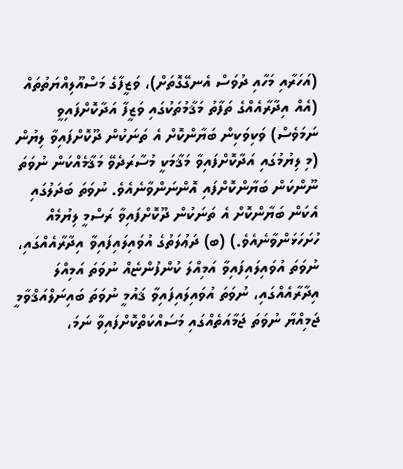(އަހަރާއި މަހާއި ދުވަސް އެނގޭގޮތަށް)، ވަޒީފާގެ މަސްއޫލިއްޔަތުތައް (އެއް އިދާރާއެއްގެ ތަފާތު މަޤާމުތަކުގައި ވަޒީފާ އަދާކޮށްފައިވީ ނަމަވެސް) ވަކިވަކިން ބަޔާންކޮށް އެ ތަނަކުން ދޫކޮށްފައިވާ ލިޔުން (މި ލިޔުމުގައި އަދާކޮށްފައިވާ މަޤާމަކީ މުސާރަދެވޭ މަޤާމެއްކަން ނުވަތަ ނޫންކަން ބަޔާންކޮށްފައި އޮންނަންވާނެއެވެ. ނުވަތަ ބަދަލުގައި އެކަން ބަޔާންކޮށް އެ ތަނަކުން ދޫކޮށްފައިވާ ރަސްމީ ލިޔުމެއް ހުށަހަޅަންވާނެއެވެ.) (ބ) ދަޢުލަތުގެ އުވައިލައިފައިވާ އިދާރާއެއްގައި، ނުވަތަ އުވައިލައިފައިވާ އަމިއްލަ ކުންފުންޏެއް ނުވަތަ އަމިއްލަ އިދާރާއެއްގައި، ނުވަތަ އުވައިލައިފައިވާ ޤައުމީ ނުވަތަ ބައިނަލްއަޤްވާމީ ޖަމިއްޔާ ނުވަތަ ޖަމާއަތެއްގައި މަސައްކަތްކޮށްފައިވާ ނަމަ،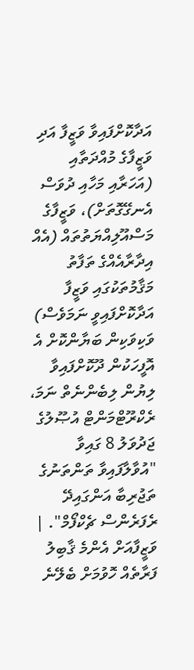އަދާކޮށްފައިވާ ވަޒީފާ އަދި ވަޒީފާގެ މުއްދަތާއި (އަހަރާއި މަހާއި ދުވަސް އެނގޭގޮތަށް)، ވަޒީފާގެ މަސްއޫލިއްޔަތުތައް (އެއް އިދާރާއެއްގެ ތަފާތު މަޤާމުތަކުގައި ވަޒީފާ އަދާކޮށްފައިވީ ނަމަވެސް) ވަކިވަކިން ބަޔާންކޮށް އެ އޮފީހަކުން ދޫކޮށްފައިވާ ލިޔުން ލިބެންނެތް ނަމަ، ރެކްރޫޓްމަންޓް އުޞޫލުގެ ޖަދުވަލު 8 ގައިވާ "އުވާލާފައިވާ ތަންތަނުގެ ތަޖުރިބާ އަންގައިދޭ ރެފަރެންސް ޗެކްފޯމް". |
ވަޒީފާއަށް އެންމެ ޤާބިލު ފަރާތެއް ހޮވުމަށް ބެލޭނެ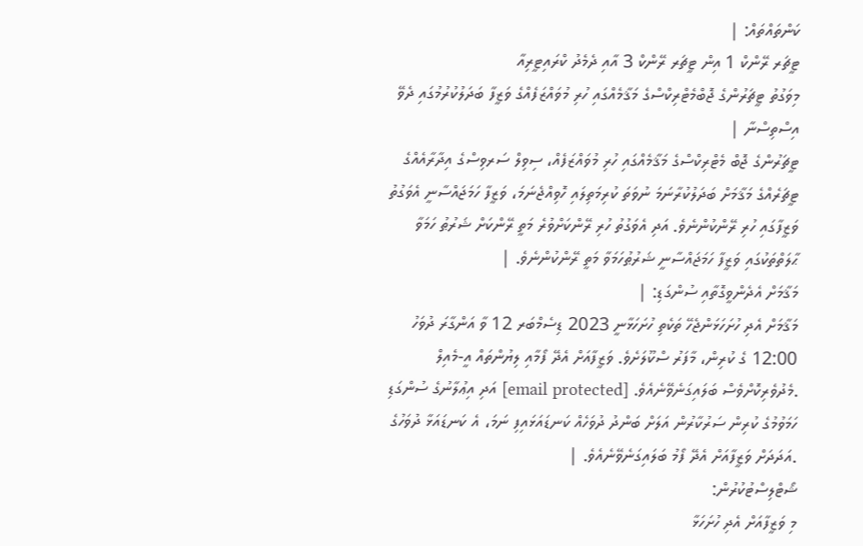ކަންތައްތައް: |
ޓީޗަރ ރޭންކް 1 އިން ޓީޗަރ ރޭންކް 3 އާއި ދެމެދު ކްރައިޓީރިއާ
މިވަގުތު ޓީޗަރުންގެ ޖޮބްމެޓްރިކްސްގެ މަޤާމެއްގައި ހުރި މުވައްޒަފެއްގެ ވަޒީފާ ބަދަލުކުރުމުގައި ދެވޭ އިސްތިސްނާ |
ޓީޗަރުންގެ ޖޮބް މެޓްރިކްސްގެ މަޤާމެއްގައި ހުރި މުވައްޒަފެއް، ސިވިލް ސަރވިސްގެ އިދާރާއެއްގެ ޓީޗަރެއްގެ މަޤާމަށް ބަދަލުކުރާނަމަ ނުވަތަ ކުރިމަތިލައި ހޮވިއްޖެނަމަ، ވަޒީފާ ހަމަޖައްސާނީ އެވަގުތު ވަޒީފާގައި ހުރި ރޭންކުންނެވެ. އަދި އެވަގުތު ހުރި ރޭންކަށްވުރެ މަތީ ރޭންކަށް ޝަރުޠު ހަމަވާ ޙާލަތްތަކުގައި ވަޒީފާ ހަމަޖައްސާނީ ޝަރުޠުހަމަވާ މަތީ ރޭންކުންނެވެ. |
މަޤާމަށް އެދެންވީގޮތާއި ސުންގަޑި: |
މަޤާމަށް އެދި ހުށަހަޅަންޖެހޭ ތަކެތި ހުށަހަޅާނީ 2023 ޑިސެމްބަރ 12 ވާ އަންގާރަ ދުވަހު 12:00 ގެ ކުރިން، މާފަރު ސްކޫލަށެވެ. ވަޒީފާއަށް އެދޭ ފޯމާއި ލިޔުންތައް އީ-މެއިލް .މެދުވެރިކޮށްވެސް ބަލައިގަނެވޭނެއެވެ. [email protected] އަދި އިޢުލާނުގެ ސުންގަޑި ހަމަވުމުގެ ކުރިން ސަރުކާރުން އަލަށް ބަންދު ދުވަހެއް ކަނޑައަޅައިފި ނަމަ، އެ ކަނޑައަޅާ ދުވަހުގެ .އަދަދަށް ވަޒީފާއަށް އެދޭ ފޯމު ބަލައިގަނެވޭނެއެވެ. |
ޝޯޓްލިސްޓުކުރުން:
މި ވަޒީފާއަށް އެދި ހުށަހަޅާ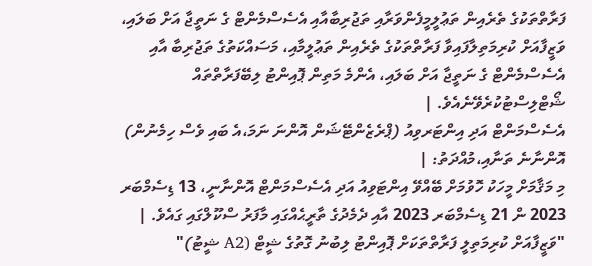ފަރާތްތަކުގެ ތެރެއިން ތަޢުލީމީފެންވަރާއި ތަޖުރިބާއާއި އެސެސްމެންޓް ގެ ނަތީޖާ އަށް ބަލައި، ވަޒީފާއަށް ކުރިމަތިލާފައިވާ ފަރާތްތަކުގެ ތެރެއިން ތަޢުލީމާއި، މަސައްކަތުގެ ތަޖުރިބާ އާއި އެސެސްމެންޓް ގެ ނަތީޖާ އަށް ބަލައި، އެންމެ މަތިން ޕޮއިންޓު ލިބޭފަރާތްތައް ޝޯޓްލިސްޓުކުރެވޭނެއެވެ. |
އެސެސްމަންޓް އަދި އިންޓަރވިއު (ޕްރެޒެންޓޭޝަން އޮންނަ ނަމަ،އެ ބައި ވެސް ހިމެނުން) އޮންނާނެ ތަނާއި،މުއްދަތު: |
މި މަޤާމަށް މީހަކު ހޮވުމަށް ބޭއްވޭ އިންޓަވިއު އަދި އެސެސްމަންޓް އޮންނާނީ، 13 ޑިސެމްބަރ 2023 ން 21 ޑިސެމްބަރ 2023 އާއި ދެމެދުގެ ތާރީޙެއްގައި މާފަރު ސްކޫލްގައި ގައެވެ. |
"ވަޒީފާއަށް ކުރިމަތިލީ ފަރާތްތަކަށް ޕޮއިންޓު ލިބުނު ގޮތުގެ ޝީޓް (A2 ޝީޓު)"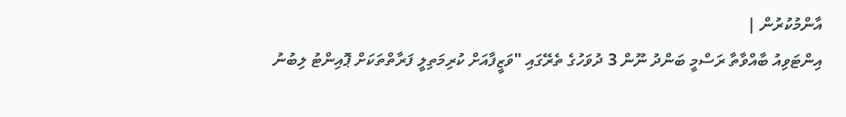އާންމުކުރުން |
އިންޓަވިއު ބާއްވާތާ ރަސްމީ ބަންދު ނޫން 3 ދުވަހުގެ ތެރޭގައި "ވަޒީފާއަށް ކުރިމަތިލީ ފަރާތްތަކަށް ޕޮއިންޓު ލިބުނު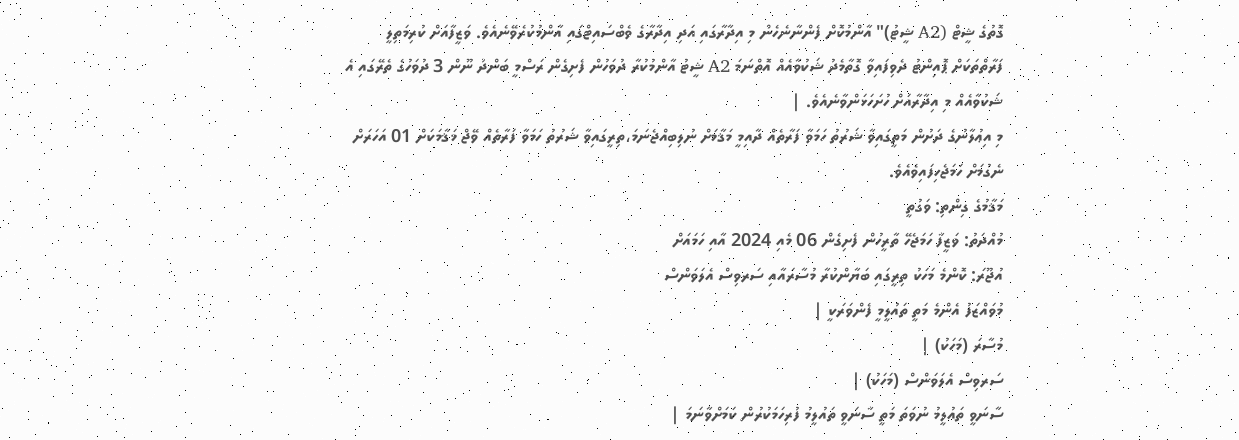ގޮތުގެ ޝީޓް (A2 ޝީޓު)" އާންމުކޮށް ފެންނާނެހެން މި އިދާރާގައި އަދި އިދާރާގެ ވެބްސައިޓްގައި އާންމުކުރެވޭނެއެވެ. ވަޒީފާއަށް ކުރިމަތިލީ ފަރާތްތަކަށް ޕޮއިންޓު ދެވިފައިވާ ގޮތާމެދު ޝަކުވާއެއް އޮތްނަމަ A2 ޝީޓު އާންމުކުރާ ދުވަހުން ފެށިގެން ރަސްމީ ބަންދު ނޫން 3 ދުވަހުގެ ތެރޭގައި އެ ޝަކުވާއެއް މި އިދާރާއަށް ހުށަހަޅަންވާނެއެވެ. |
މި އިޢުލާނުގެ ދަށުން މަތީގައިވާ ޝަރުތު ހަމަވާ ފަރާތެއް ދާއިމީ މަޤާމަށް ނުލިބިއްޖެނަމަ،ތިރީގައިވާ ޝަރުތު ހަމަވާ ފަރާތެއް ވޭޖް މަޤާމަކަށް 01 އަހަރަށް ނެގުމަށް ހަމަޖެހިފައިވެއެވެ.
މަޤާމުގެ ގިންތި: ވަގުތީ
މުއްދަތު: ވަޒީފާ ހަމަޖެހޭ ތާރީހުން ފެށިގެން 06 މެއި 2024 އާއި ހަމައަށް
އުޖޫރަ: ކޮންމެ މަހަކު ތިރީގައި ބަޔާންކުރާ މުސާރައާއި ސަރވިސް އެލަވަންސް
މުވައްޒަފު އެންމެ މަތީ ތައުލީމީ ފެންވަރަކީ |
މުސާރަ (މަހަކު) |
ސަރވިސް އެލަވަންސް (މަހަކު) |
ސާނަވީ ތައުލީމު ނުވަތަ މަތީ ސާނަވީ ތައުލީމު ފުރިހަމަކުރުން ކަމަށްވާނަމަ |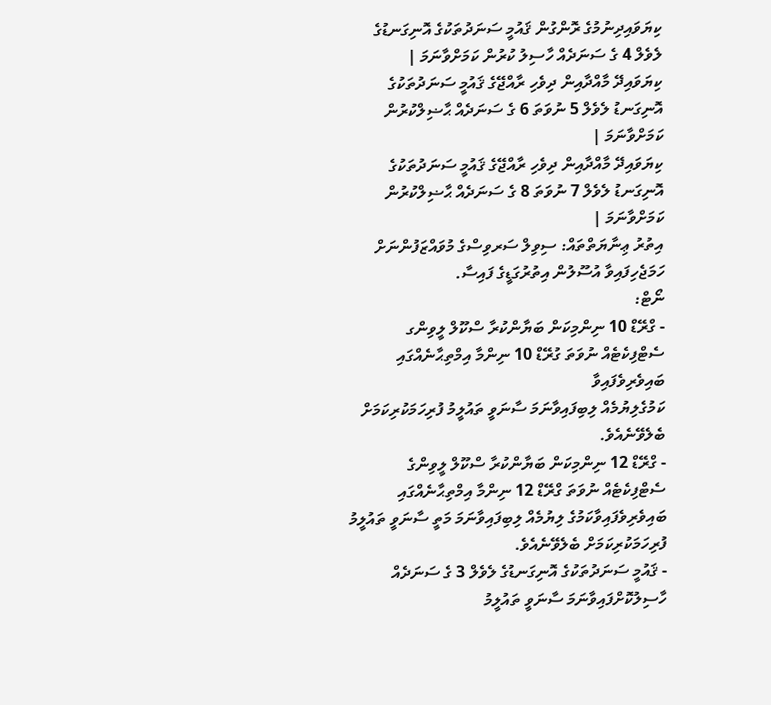ކިޔަވައިދިނުމުގެ ރޮންގުން ޤައުމީ ސަނަދުތަކުގެ އޮނިގަނޑުގެ ލެވެލް 4 ގެ ސަނަދެއް ހާސިލު ކުރުން ކަމަށްވާނަމަ |
ކިޔަވައިދޭ މާއްދާއިން ދިވެހި ރާއްޖޭގެ ޤައުމީ ސަނަދުތަކުގެ އޮނިގަނޑު ލެވެލް 5 ނުވަތަ 6 ގެ ސަނަދެއް ޙާޟިލްކުރުން ކަމަށްވާނަމަ |
ކިޔަވައިދޭ މާއްދާއިން ދިވެހި ރާއްޖޭގެ ޤައުމީ ސަނަދުތަކުގެ އޮނިގަނޑު ލެވެލް 7 ނުވަތަ 8 ގެ ސަނަދެއް ޙާޟިލްކުރުން ކަމަށްވާނަމަ |
އިތުރު ޢިނާޔަތްތައް: ސިވިލް ސަރވިސްގެ މުވައްޒަފުންނަށް ހަމަޖެހިފައިވާ އުސޫލުން އިތުރުގަޑީގެ ފައިސާ.
ނޯޓް:
- ގްރޭޑް 10 ނިންމިކަން ބަޔާންކުރާ ސްކޫލް ލީވިންގ ސެޓްފިކެޓެއް ނުވަތަ ގުރޭޑް 10 ނިންމާ އިމްތިޙާނެއްގައި ބައިވެރިވެފައިވާ
ކަމުގެލިޔުމެއް ލިބިފައިވާނަމަ ސާނަވީ ތައުލީމު ފުރިހަމަކުރިކަމަށް ބެލެވޭނެއެވެ.
- ގްރޭޑް 12 ނިންމިކަން ބަޔާންކުރާ ސްކޫލް ލީވިންގެ ސެޓްފިކެޓެއް ނުވަތަ ގްރޭޑް 12 ނިންމާ އިމްތިޙާނެއްގައި ބައިވެރިވެފައިވާކަމުގެ ލިޔުމެއް ލިބިފައިވާނަމަ މަތީ ސާނަވީ ތައުލީމު ފުރިހަމަކުރިކަމަށް ބެލެވޭނެއެވެ.
- ޤައުމީ ސަނަދުތަކުގެ އޮނިގަނޑުގެ ލެވެލް 3 ގެ ސަނަދެއް ހާސިލުކޮށްފައިވާނަމަ ސާނަވީ ތައުލީމު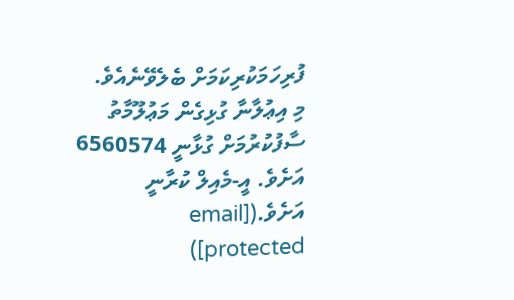ފުރިހަމަކުރިކަމަށް ބެލެވޭނެއެވެ.
މި އިޢުލާނާ ގުޅިގެން މަޢުލޫމާތު ސާފުކުރުމަށް ގުޅާނީ 6560574 އަށެވެ. އީ-މެއިލް ކުރާނީ އަށެވެ.([email protected])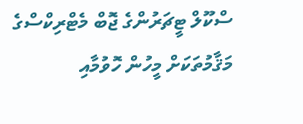ސްކޫލް ޓީޗަރުންގެ ޖޮބް މެޓްރިކްސްގެ މަޤާމުތަކަށް މީހުން ހޮވުމާއި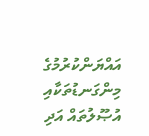އައްޔަންކުރުމުގެ މިންގަނޑުތަކާއި އުޞޫލުތައް އަދި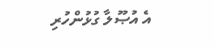އެ އުޞޫލާ ގުޅުންހުރި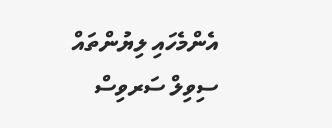އެންމެހައި ލިޔުންތައް ސިވިލް ސަރވިސް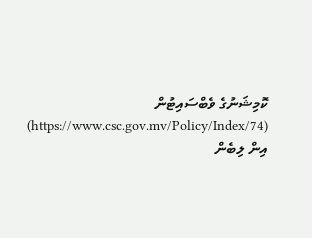ކޮމިޝަނުގެ ވެބްސައިޓުން (https://www.csc.gov.mv/Policy/Index/74) އިން ލިބެން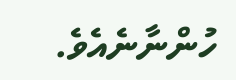ހުންނާނެއެވެ.